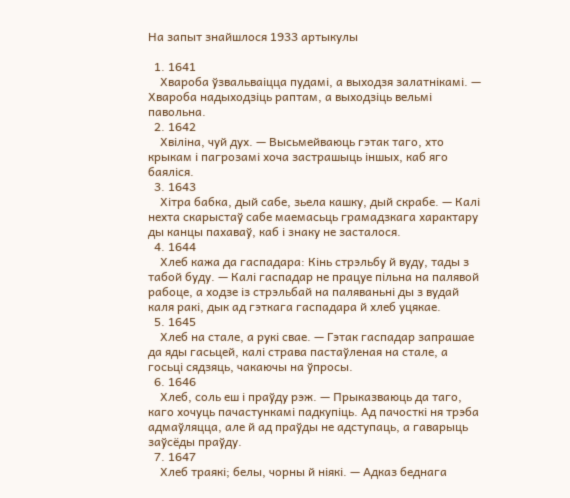На запыт знайшлося 1933 артыкулы

  1. 1641
    Хвароба ўзвальваіцца пудамі, а выходзя залатнікамі. — Хвароба надыходзіць раптам, а выходзіць вельмі павольна.
  2. 1642
    Хвіліна, чуй дух. — Высьмейваюць гэтак таго, хто крыкам і пагрозамі хоча застрашыць іншых, каб яго баяліся.
  3. 1643
    Хітра бабка, дый сабе, зьела кашку, дый скрабе. — Калі нехта скарыстаў сабе маемасьць грамадзкага характару ды канцы пахаваў, каб і знаку не засталося.
  4. 1644
    Хлеб кажа да гаспадара: Кінь стрэльбу й вуду, тады з табой буду. — Калі гаспадар не працуе пільна на палявой рабоце, а ходзе із стрэльбай на паляваньні ды з вудай каля ракі, дык ад гэткага гаспадара й хлеб уцякае.
  5. 1645
    Хлеб на стале, а рукі свае. — Гэтак гаспадар запрашае да яды гасьцей, калі страва пастаўленая на стале, а госьці сядзяць, чакаючы на ўпросы.
  6. 1646
    Хлеб, соль еш і праўду рэж. — Прыказваюць да таго, каго хочуць пачастункамі падкупіць. Ад пачосткі ня трэба адмаўляцца, але й ад праўды не адступаць, а гаварыць заўсёды праўду.
  7. 1647
    Хлеб траякі; белы, чорны й ніякі. — Адказ беднага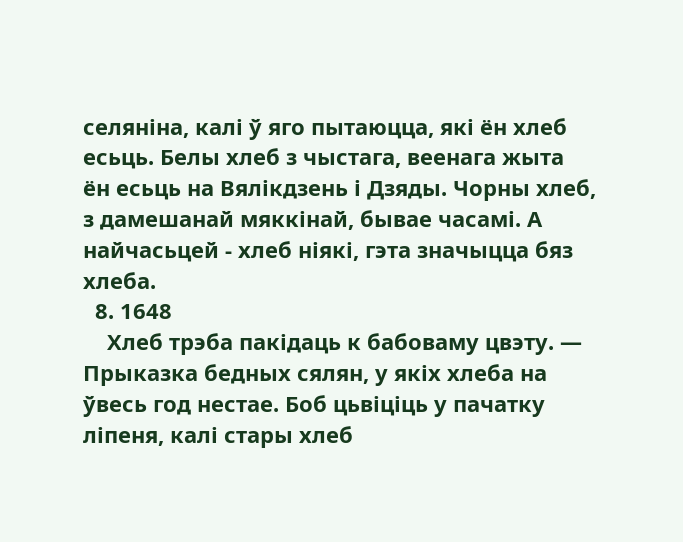селяніна, калі ў яго пытаюцца, які ён хлеб есьць. Белы хлеб з чыстага, веенага жыта ён есьць на Вялікдзень і Дзяды. Чорны хлеб, з дамешанай мяккінай, бывае часамі. А найчасьцей - хлеб ніякі, гэта значыцца бяз хлеба.
  8. 1648
    Хлеб трэба пакідаць к бабоваму цвэту. — Прыказка бедных сялян, у якіх хлеба на ўвесь год нестае. Боб цьвіціць у пачатку ліпеня, калі стары хлеб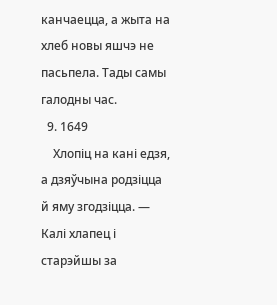канчаецца, а жыта на хлеб новы яшчэ не пасьпела. Тады самы галодны час.
  9. 1649
    Хлопіц на кані едзя, а дзяўчына родзіцца й яму згодзіцца. — Калі хлапец і старэйшы за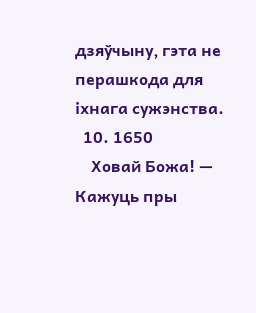дзяўчыну, гэта не перашкода для іхнага сужэнства.
  10. 1650
    Ховай Божа! — Кажуць пры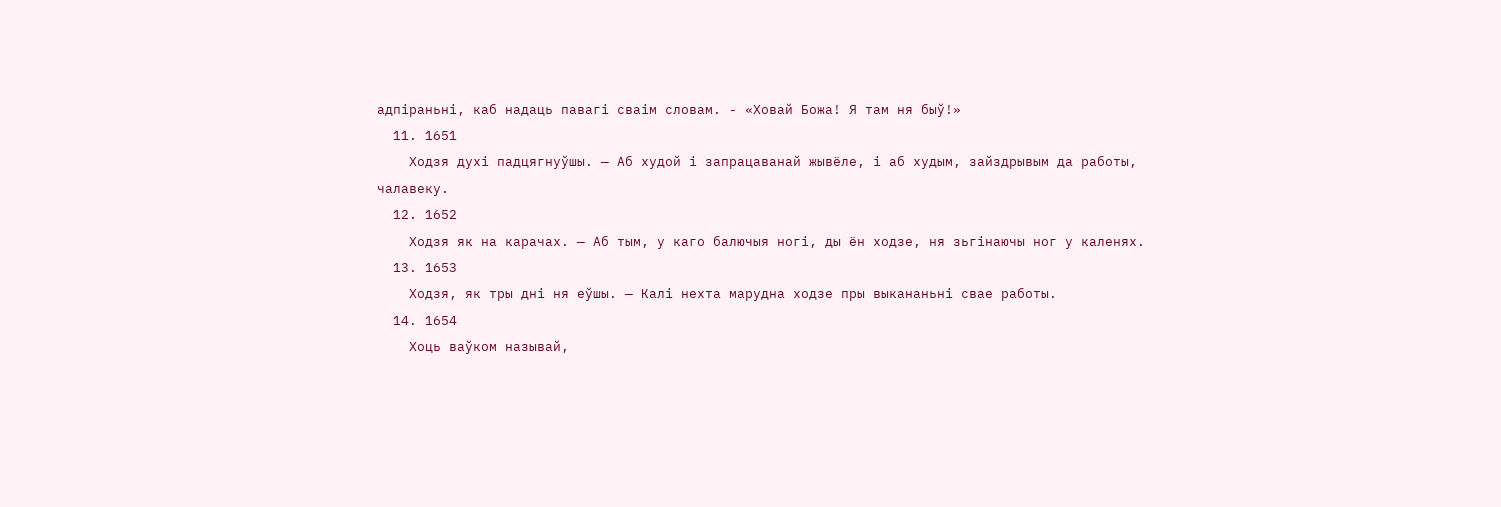адпіраньні, каб надаць павагі сваім словам. - «Ховай Божа! Я там ня быў!»
  11. 1651
    Ходзя духі падцягнуўшы. — Аб худой і запрацаванай жывёле, і аб худым, зайздрывым да работы, чалавеку.
  12. 1652
    Ходзя як на карачах. — Аб тым, у каго балючыя ногі, ды ён ходзе, ня зьгінаючы ног у каленях.
  13. 1653
    Ходзя, як тры дні ня еўшы. — Калі нехта марудна ходзе пры выкананьні свае работы.
  14. 1654
    Хоць ваўком называй,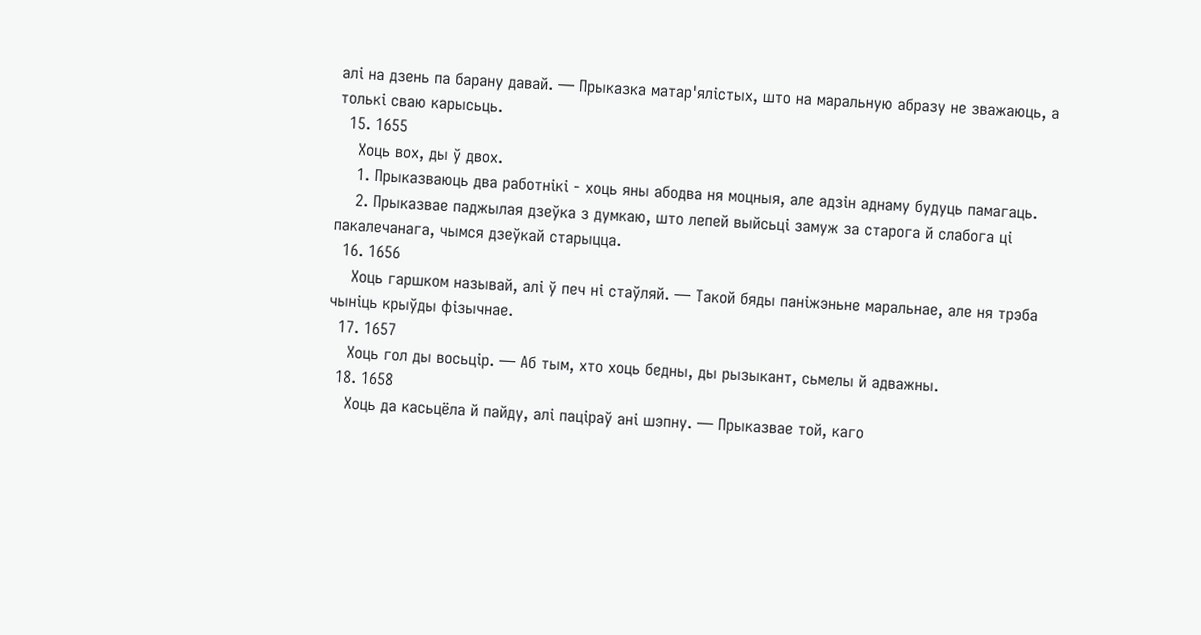алі на дзень па барану давай. — Прыказка матар'ялістых, што на маральную абразу не зважаюць, а толькі сваю карысьць.
  15. 1655
    Хоць вох, ды ў двох.
    1. Прыказваюць два работнікі - хоць яны абодва ня моцныя, але адзін аднаму будуць памагаць.
    2. Прыказвае паджылая дзеўка з думкаю, што лепей выйсьці замуж за старога й слабога ці пакалечанага, чымся дзеўкай старыцца.
  16. 1656
    Хоць гаршком называй, алі ў печ ні стаўляй. — Такой бяды паніжэньне маральнае, але ня трэба чыніць крыўды фізычнае.
  17. 1657
    Хоць гол ды восьцір. — Аб тым, хто хоць бедны, ды рызыкант, сьмелы й адважны.
  18. 1658
    Хоць да касьцёла й пайду, алі паціраў ані шэпну. — Прыказвае той, каго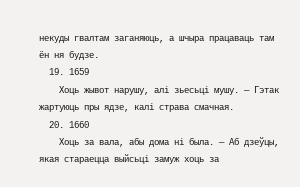некуды гвалтам заганяюць, а шчыра працаваць там ён ня будзе.
  19. 1659
    Хоць жывот нарушу, алі зьесьці мушу. — Гэтак жартуюць пры ядзе, калі страва смачная.
  20. 1660
    Хоць за вала, абы дома ні была. — Аб дзеўцы, якая стараецца выйсьці замуж хоць за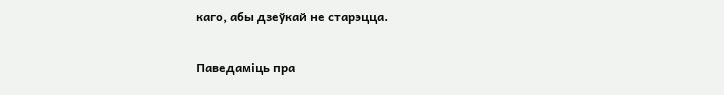каго, абы дзеўкай не старэцца.

Паведаміць пра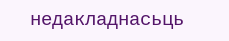недакладнасьць